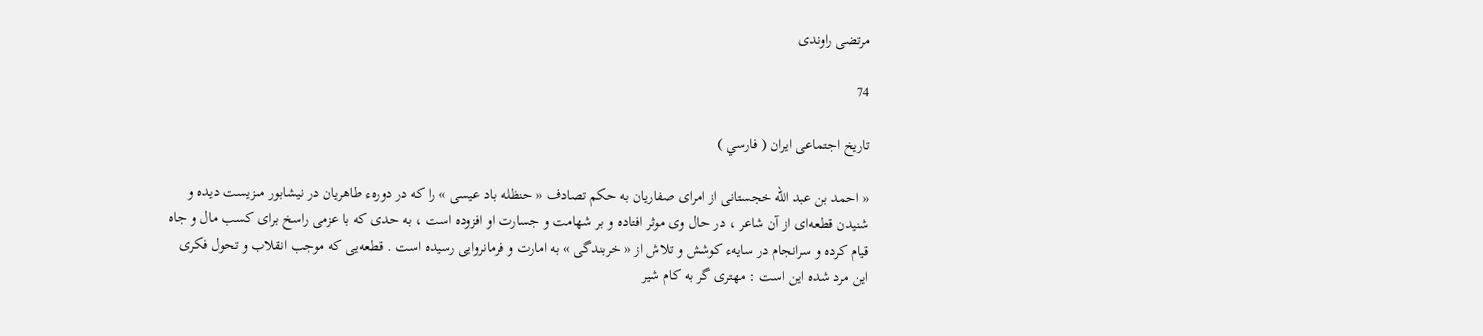مرتضى راوندى

74

تاريخ اجتماعى ايران ( فارسي )

« احمد بن عبد الله خجستانى از امراى صفاريان به حكم تصادف « حنظله باد عيسى » را كه در دورهء طاهريان در نيشابور مىزيست ديده و شنيدن قطعه‌اى از آن شاعر ، در حال وى موثر افتاده و بر شهامت و جسارت او افزوده است ، به حدى كه با عزمى راسخ براى كسب مال و جاه قيام كرده و سرانجام در سايهء كوشش و تلاش از « خربندگى » به امارت و فرمانروايى رسيده است . قطعه‌يى كه موجب انقلاب و تحول فكرى اين مرد شده اين است : مهترى گر به كام شير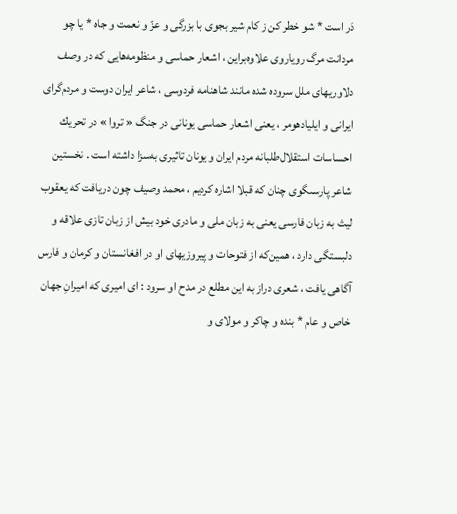دَر است * شو خطر كن ز كام شير بجوى با بزرگى و عزّ و نعمت و جاه * يا چو مردانت مرگ روياروى علاوه‌براين ، اشعار حماسى و منظومه‌هايى كه در وصف دلاوريهاى ملل سروده شده مانند شاهنامه فردوسى ، شاعر ايران دوست و مردم‌گراى ايرانى و ايليادهومر ، يعنى اشعار حماسى يونانى در جنگ « تروا » در تحريك احساسات استقلال‌طلبانه مردم ايران و يونان تاثيرى به‌سزا داشته است . نخستين شاعر پارسىگوى چنان كه قبلا اشاره كرديم ، محمد وصيف چون دريافت كه يعقوب ليث به زبان فارسى يعنى به زبان ملى و مادرى خود بيش از زبان تازى علاقه و دلبستگى دارد ، همين‌كه از فتوحات و پيروزيهاى او در افغانستان و كرمان و فارس آگاهى يافت ، شعرى دراز به اين مطلع در مدح او سرود : اى اميرى كه اميرانِ جهان خاص و عام * بنده و چاكر و مولاى و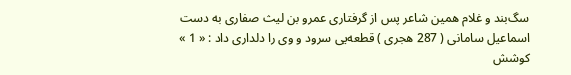سگ‌بند و غلام همين شاعر پس از گرفتارى عمرو بن ليث صفارى به دست اسماعيل سامانى ( 287 هجرى ) قطعه‌يى سرود و وى را دلدارى داد : « 1 » كوشش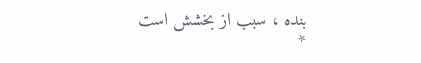بنده ، سبب از بخشش است *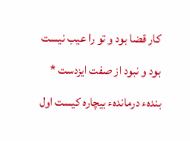كار قضا بود و تو را عيب نيست بود و نبود از صفت ايزدست * بندهء درماندهء بيچاره كيست اول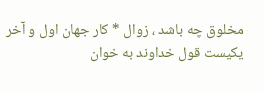مخلوق چه باشد ، زوال * كار جهان اول و آخر يكيست قول خداوند به خوان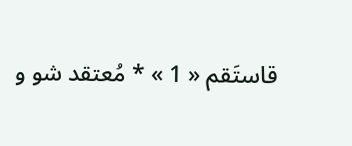قاستَقم « 1 » * مُعتقد شو و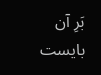بَرِ آن بايست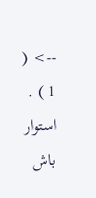--> ( 1 ) . استوار باش